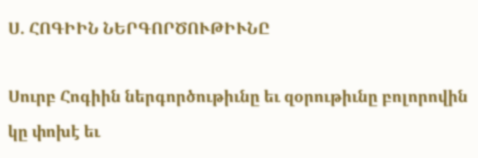Ս. ՀՈԳԻԻՆ ՆԵՐԳՈՐԾՈՒԹԻՒՆԸ

Սուրբ Հոգիին ներգործութիւնը եւ զօրութիւնը բոլորովին կը փոխէ եւ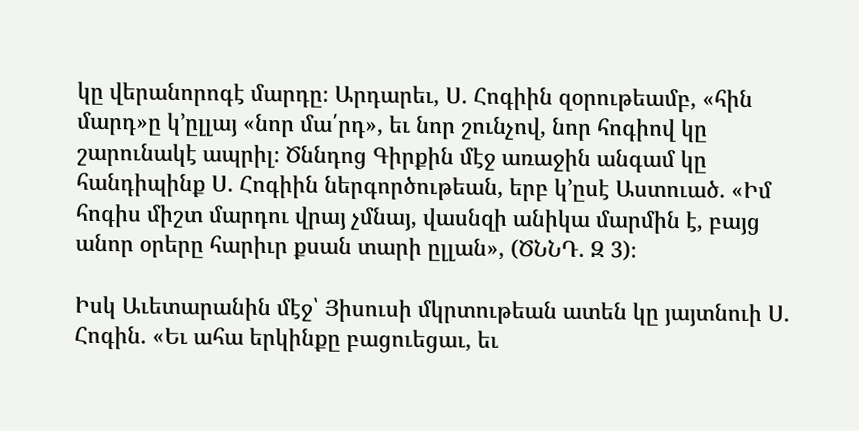կը վերանորոգէ մարդը։ Արդարեւ, Ս. Հոգիին զօրութեամբ, «հին մարդ»ը կ՚ըլլայ «նոր մա՛րդ», եւ նոր շունչով, նոր հոգիով կը շարունակէ ապրիլ։ Ծննդոց Գիրքին մէջ առաջին անգամ կը հանդիպինք Ս. Հոգիին ներգործութեան, երբ կ՚ըսէ Աստուած. «Իմ հոգիս միշտ մարդու վրայ չմնայ, վասնզի անիկա մարմին է, բայց անոր օրերը հարիւր քսան տարի ըլլան», (ԾՆՆԴ. Զ 3)։

Իսկ Աւետարանին մէջ՝ Յիսուսի մկրտութեան ատեն կը յայտնուի Ս. Հոգին. «Եւ ահա երկինքը բացուեցաւ, եւ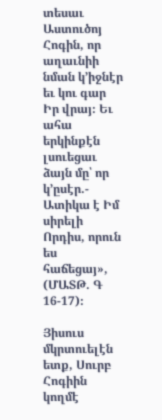տեսաւ Աստուծոյ Հոգին, որ աղաւնիի նման կ՚իջնէր եւ կու գար Իր վրայ։ Եւ ահա երկինքէն լսուեցաւ ձայն մը՝ որ կ՚ըսէր.- Ատիկա է Իմ սիրելի Որդիս, որուն ես հաճեցայ», (ՄԱՏԹ. Գ 16-17)։

Յիսուս մկրտուելէն ետք, Սուրբ Հոգիին կողմէ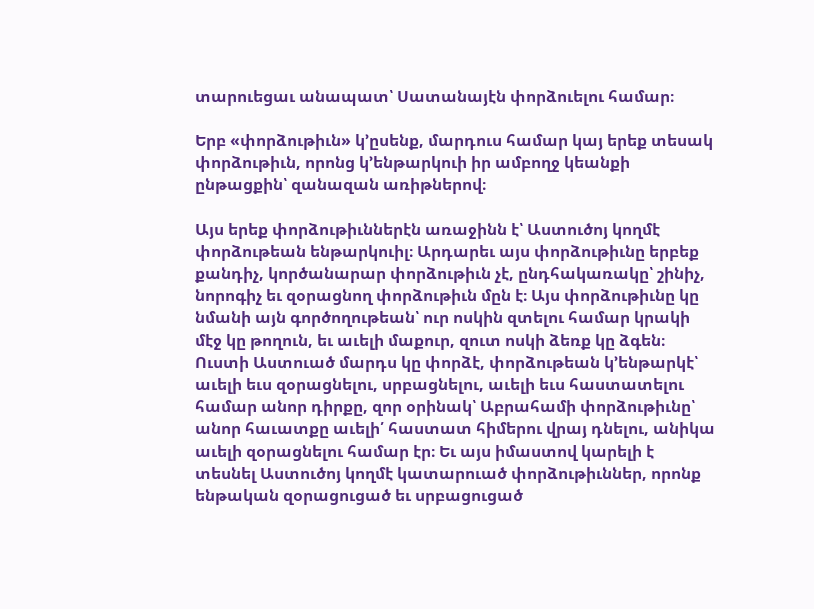տարուեցաւ անապատ՝ Սատանայէն փորձուելու համար։

Երբ «փորձութիւն» կ՚ըսենք, մարդուս համար կայ երեք տեսակ փորձութիւն, որոնց կ՚ենթարկուի իր ամբողջ կեանքի ընթացքին՝ զանազան առիթներով։

Այս երեք փորձութիւններէն առաջինն է՝ Աստուծոյ կողմէ փորձութեան ենթարկուիլ։ Արդարեւ այս փորձութիւնը երբեք քանդիչ, կործանարար փորձութիւն չէ, ընդհակառակը՝ շինիչ, նորոգիչ եւ զօրացնող փորձութիւն մըն է։ Այս փորձութիւնը կը նմանի այն գործողութեան՝ ուր ոսկին զտելու համար կրակի մէջ կը թողուն, եւ աւելի մաքուր, զուտ ոսկի ձեռք կը ձգեն։ Ուստի Աստուած մարդս կը փորձէ, փորձութեան կ՚ենթարկէ՝ աւելի եւս զօրացնելու, սրբացնելու, աւելի եւս հաստատելու համար անոր դիրքը, զոր օրինակ՝ Աբրահամի փորձութիւնը՝ անոր հաւատքը աւելի՛ հաստատ հիմերու վրայ դնելու, անիկա աւելի զօրացնելու համար էր։ Եւ այս իմաստով կարելի է տեսնել Աստուծոյ կողմէ կատարուած փորձութիւններ, որոնք ենթական զօրացուցած եւ սրբացուցած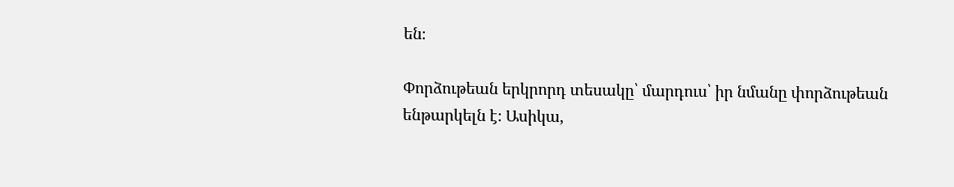են։

Փորձութեան երկրորդ տեսակը՝ մարդուս՝ իր նմանը փորձութեան ենթարկելն է։ Ասիկա,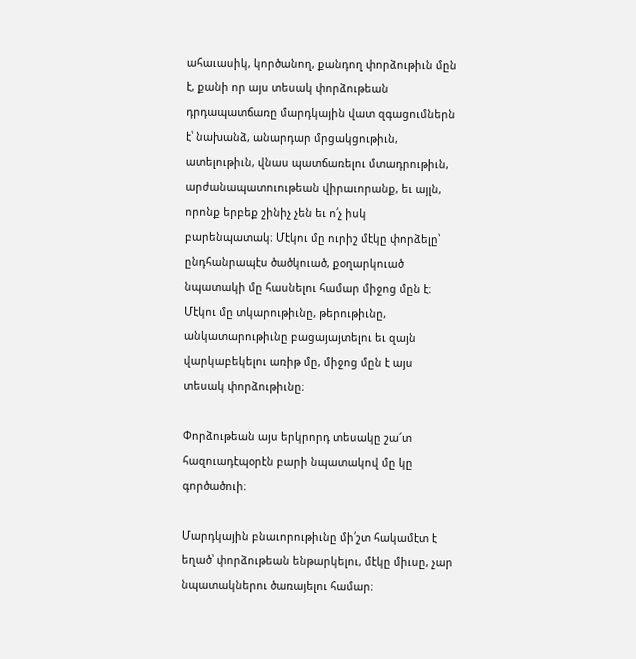ահաւասիկ, կործանող, քանդող փորձութիւն մըն է, քանի որ այս տեսակ փորձութեան դրդապատճառը մարդկային վատ զգացումներն է՝ նախանձ, անարդար մրցակցութիւն, ատելութիւն, վնաս պատճառելու մտադրութիւն, արժանապատուութեան վիրաւորանք, եւ այլն, որոնք երբեք շինիչ չեն եւ ո՛չ իսկ բարենպատակ։ Մէկու մը ուրիշ մէկը փորձելը՝ ընդհանրապէս ծածկուած, քօղարկուած նպատակի մը հասնելու համար միջոց մըն է։ Մէկու մը տկարութիւնը, թերութիւնը, անկատարութիւնը բացայայտելու եւ զայն վարկաբեկելու առիթ մը, միջոց մըն է այս տեսակ փորձութիւնը։

Փորձութեան այս երկրորդ տեսակը շա՜տ հազուադէպօրէն բարի նպատակով մը կը գործածուի։

Մարդկային բնաւորութիւնը մի՛շտ հակամէտ է եղած՝ փորձութեան ենթարկելու, մէկը միւսը, չար նպատակներու ծառայելու համար։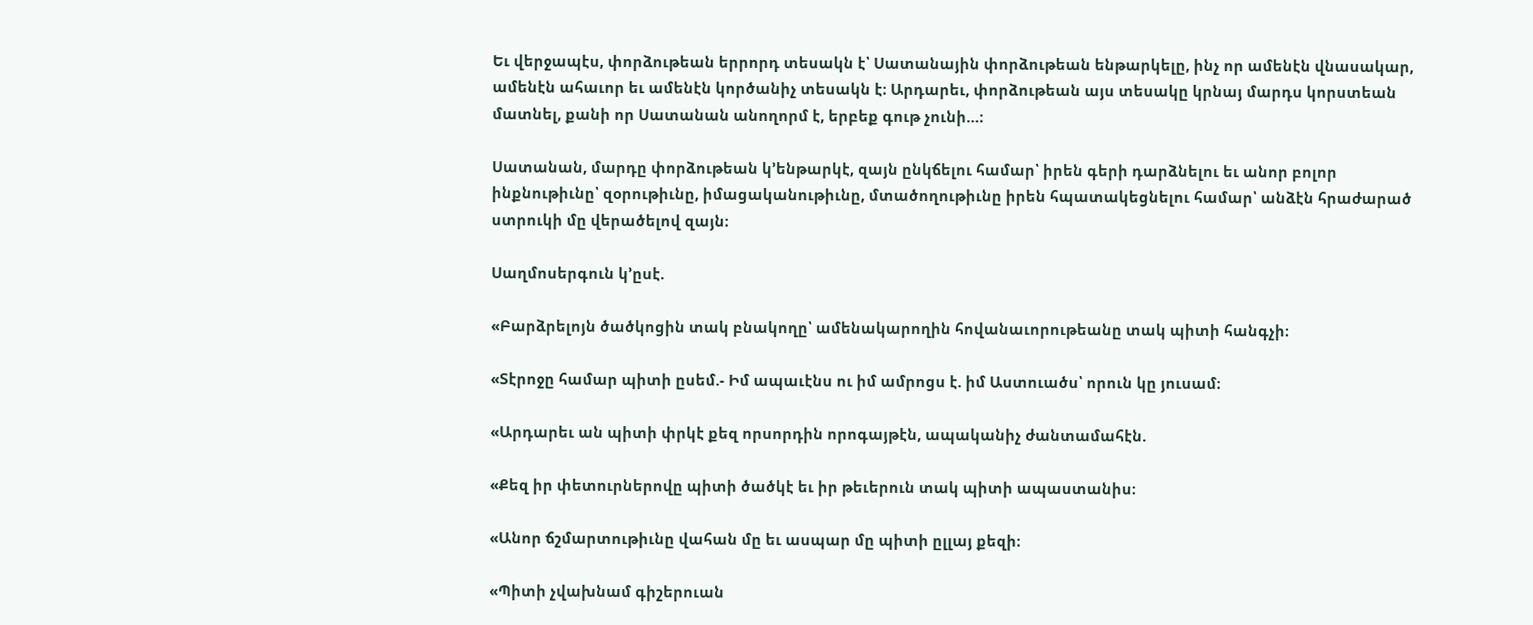Եւ վերջապէս, փորձութեան երրորդ տեսակն է՝ Սատանային փորձութեան ենթարկելը, ինչ որ ամենէն վնասակար, ամենէն ահաւոր եւ ամենէն կործանիչ տեսակն է։ Արդարեւ, փորձութեան այս տեսակը կրնայ մարդս կորստեան մատնել, քանի որ Սատանան անողորմ է, երբեք գութ չունի…։

Սատանան, մարդը փորձութեան կ՚ենթարկէ, զայն ընկճելու համար՝ իրեն գերի դարձնելու եւ անոր բոլոր ինքնութիւնը՝ զօրութիւնը, իմացականութիւնը, մտածողութիւնը իրեն հպատակեցնելու համար՝ անձէն հրաժարած ստրուկի մը վերածելով զայն։

Սաղմոսերգուն կ՚ըսէ.

«Բարձրելոյն ծածկոցին տակ բնակողը՝ ամենակարողին հովանաւորութեանը տակ պիտի հանգչի։

«Տէրոջը համար պիտի ըսեմ.- Իմ ապաւէնս ու իմ ամրոցս է. իմ Աստուածս՝ որուն կը յուսամ։

«Արդարեւ ան պիտի փրկէ քեզ որսորդին որոգայթէն, ապականիչ ժանտամահէն.

«Քեզ իր փետուրներովը պիտի ծածկէ եւ իր թեւերուն տակ պիտի ապաստանիս։

«Անոր ճշմարտութիւնը վահան մը եւ ասպար մը պիտի ըլլայ քեզի։

«Պիտի չվախնամ գիշերուան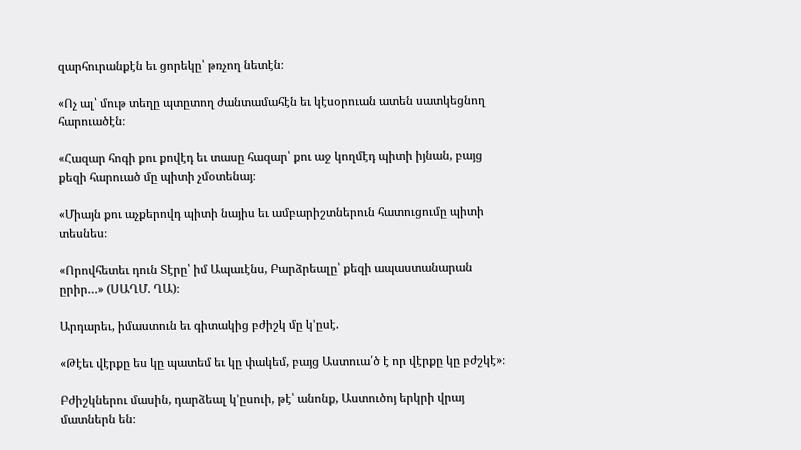զարհուրանքէն եւ ցորեկը՝ թռչող նետէն։

«Ոչ ալ՝ մութ տեղը պտըտող ժանտամահէն եւ կէսօրուան ատեն սատկեցնող հարուածէն։

«Հազար հոգի քու քովէդ եւ տասը հազար՝ քու աջ կողմէդ պիտի իյնան, բայց քեզի հարուած մը պիտի չմօտենայ։

«Միայն քու աչքերովդ պիտի նայիս եւ ամբարիշտներուն հատուցումը պիտի տեսնես։

«Որովհետեւ դուն Տէրը՝ իմ Ապաւէնս, Բարձրեալը՝ քեզի ապաստանարան ըրիր…» (ՍԱՂՄ. ՂԱ)։

Արդարեւ, իմաստուն եւ գիտակից բժիշկ մը կ՚ըսէ.

«Թէեւ վէրքը ես կը պատեմ եւ կը փակեմ, բայց Աստուա՛ծ է որ վէրքը կը բժշկէ»։

Բժիշկներու մասին, դարձեալ կ՚ըսուի, թէ՝ անոնք, Աստուծոյ երկրի վրայ մատներն են։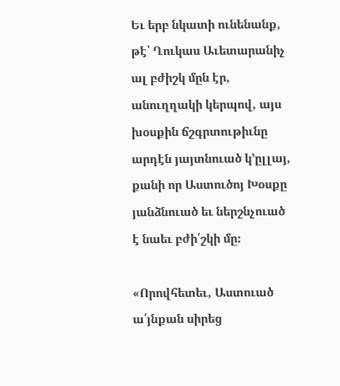Եւ երբ նկատի ունենանք, թէ՝ Ղուկաս Աւետարանիչ ալ բժիշկ մըն էր, անուղղակի կերպով, այս խօսքին ճշգրտութիւնը արդէն յայտնուած կ՚ըլլայ, քանի որ Աստուծոյ Խօսքը յանձնուած եւ ներշնչուած է նաեւ բժի՛շկի մը։

«Որովհետեւ, Աստուած ա՛յնքան սիրեց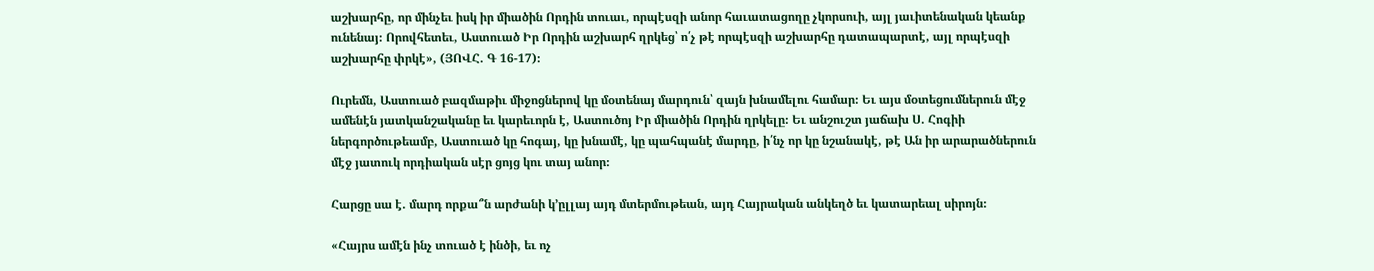աշխարհը, որ մինչեւ իսկ իր միածին Որդին տուաւ, որպէսզի անոր հաւատացողը չկորսուի, այլ յաւիտենական կեանք ունենայ։ Որովհետեւ, Աստուած Իր Որդին աշխարհ ղրկեց՝ ո՛չ թէ որպէսզի աշխարհը դատապարտէ, այլ որպէսզի աշխարհը փրկէ», (ՅՈՎՀ. Գ 16-17)։

Ուրեմն, Աստուած բազմաթիւ միջոցներով կը մօտենայ մարդուն՝ զայն խնամելու համար։ Եւ այս մօտեցումներուն մէջ ամենէն յատկանշականը եւ կարեւորն է, Աստուծոյ Իր միածին Որդին ղրկելը։ Եւ անշուշտ յաճախ Ս. Հոգիի ներգործութեամբ, Աստուած կը հոգայ, կը խնամէ, կը պահպանէ մարդը, ի՛նչ որ կը նշանակէ, թէ Ան իր արարածներուն մէջ յատուկ որդիական սէր ցոյց կու տայ անոր։

Հարցը սա է. մարդ որքա՞ն արժանի կ՚ըլլայ այդ մտերմութեան, այդ Հայրական անկեղծ եւ կատարեալ սիրոյն։

«Հայրս ամէն ինչ տուած է ինծի, եւ ոչ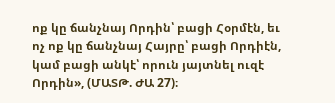ոք կը ճանչնայ Որդին՝ բացի Հօրմէն, եւ ոչ ոք կը ճանչնայ Հայրը՝ բացի Որդիէն, կամ բացի անկէ՝ որուն յայտնել ուզէ Որդին», (ՄԱՏԹ. ԺԱ 27)։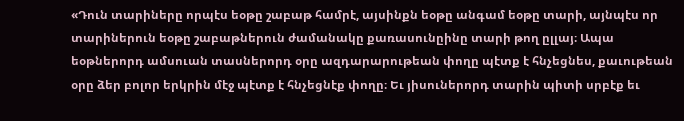«Դուն տարիները որպէս եօթը շաբաթ համրէ, այսինքն եօթը անգամ եօթը տարի, այնպէս որ տարիներուն եօթը շաբաթներուն ժամանակը քառասունըինը տարի թող ըլլայ։ Ապա եօթներորդ ամսուան տասներորդ օրը ազդարարութեան փողը պէտք է հնչեցնես, քաւութեան օրը ձեր բոլոր երկրին մէջ պէտք է հնչեցնէք փողը։ Եւ յիսուներորդ տարին պիտի սրբէք եւ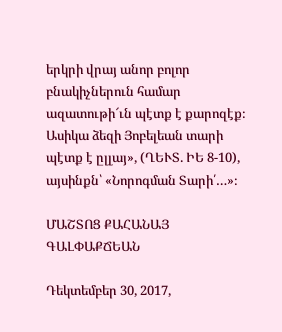երկրի վրայ անոր բոլոր բնակիչներուն համար ազատութի՜ւն պէտք է քարոզէք։ Ասիկա ձեզի Յոբելեան տարի պէտք է ըլլայ», (ՂԵՒՏ. ԻԵ 8-10), այսինքն՝ «Նորոգման Տարի՛…»։

ՄԱՇՏՈՑ ՔԱՀԱՆԱՅ ԳԱԼՓԱՔՃԵԱՆ

Դեկտեմբեր 30, 2017,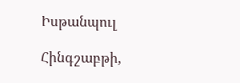Իսթանպուլ

Հինգշաբթի,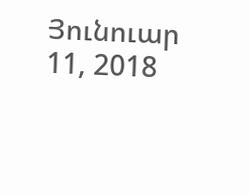Յունուար 11, 2018